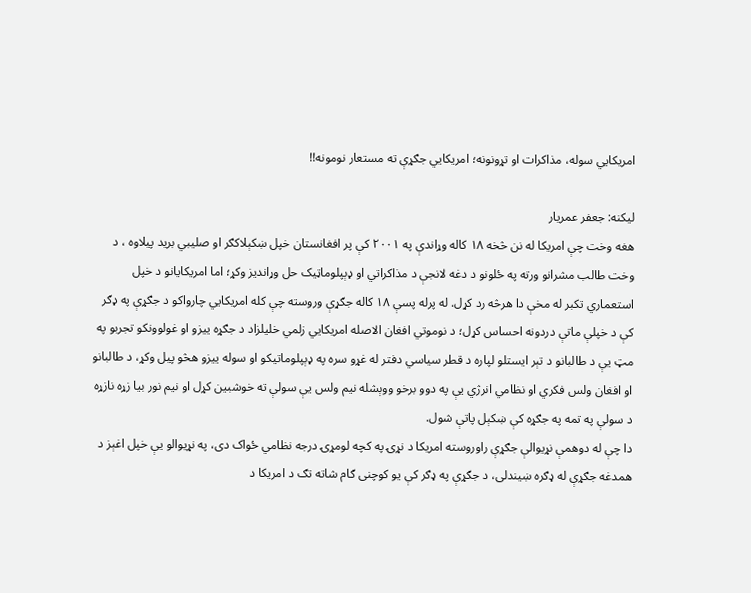امریکایي سوله، مذاکرات او تړونونه؛ امریکایي جګړې ته مستعار نومونه!!

لیکنه: جعفر عمریار
هغه وخت چې امریکا له نن څخه ۱۸ کاله وړاندې په ۲۰۰۱ کې پر افغانستان خپل ښکېلاکګر او صلیبي برید پیلاوه ، د وخت طالب مشرانو ورته په ځلونو د دغه لانجې د مذاکراتي او ډېپلوماټیک حل وړاندیز وکړ؛ اما امریکایانو د خپل استعماري تکبر له مخې دا هرڅه رد کړل. له پرله پسې ۱۸ کاله جګړې وروسته چې کله امریکایي چارواکو د جګړې په ډګر کې د خپلې ماتې دردونه احساس کړل؛ د نوموتي افغان الاصله امریکایي زلمي خلیلزاد د جګړه ییزو او غولوونکو تجربو په مټ یې د طالبانو د تېر ایستلو لپاره د قطر سیاسي دفتر له غړو سره په ډېپلوماتیکو او سوله ییزو هڅو پیل وکړ، د طالبانو او افغان ولس فکري او نظامي انرژي یې په دوو برخو ووېشله نیم ولس یې سولې ته خوشبین کړل او نیم نور بیا زړه نازړه د سولې په تمه په جګړه کې ښکېل پاتې شول.
دا چې له دوهمې نړیوالې جګړې راوروسته امریکا د نړۍ په کچه لومړۍ درجه نظامي ځواک دی، په نړیوالو یې خپل اغېز د همدغه جګړې له ډګره ښیندلی، د جګړې په ډګر کې یو کوچنی ګام شاته تګ د امریکا د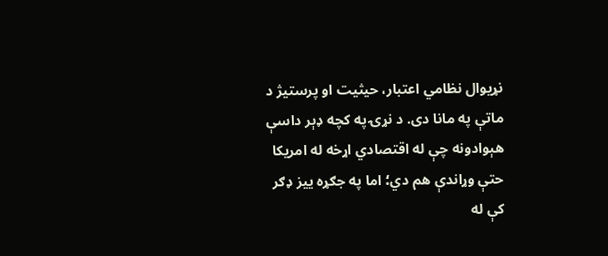نړیوال نظامي اعتبار، حیثیت او پرستیژ د ماتې په مانا دی. د نړۍ په کچه ډېر داسې هېوادونه چې له اقتصادي اړخه له امریکا حتې وړاندې هم دي؛ اما په جګړه ییز ډګر کې له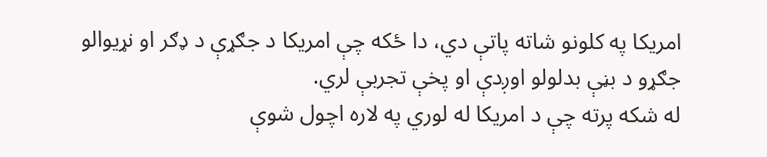امریکا په کلونو شاته پاتې دي، دا ځکه چې امریکا د جګړې د ډګر او نړیوالو جګړو د بڼې بدلولو اوږدې او پخې تجربې لري.
له شکه پرته چې د امریکا له لوري په لاره اچول شوې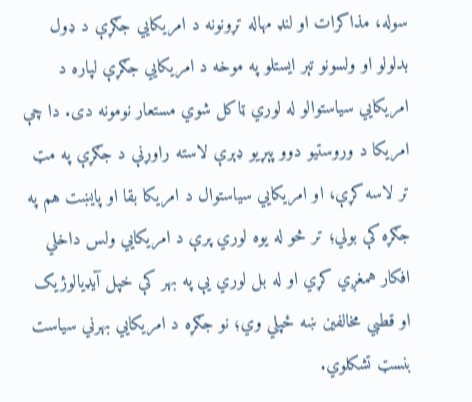سوله، مذاکرات او لنډ مهاله تړونونه د امریکایي جګړې د ډول بدلولو او ولسونو تېر ایستلو په موخه د امریکایي جګړې لپاره د امریکایي سیاستوالو له لوري ټاکل شوي مستعار نومونه دی. دا چې امریکا د وروستیو دوو پېړیو ډېرې لاسته راوړنې د جګړې په مټ تر لاسه کړې، او امریکایي سیاستوال د امریکا بقا او پایښت هم په جګړه کې بولي؛ تر څو له یوه لوري پرې د امریکايي ولس داخلي افکار همغږي کړي او له بل لوري یې په بهر کې خپل آیډیالوژیک او قطبي مخالفین ښه ځپلي وي؛ نو جګړه د امریکایي بهرني سیاست بنسټ تشکلوي.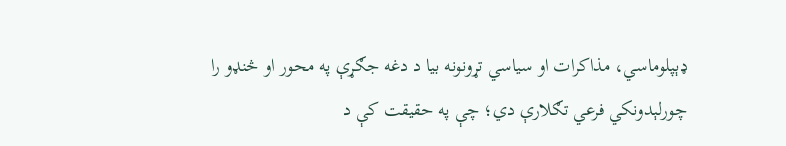ډېپلوماسي، مذاکرات او سیاسي تړونونه بیا د دغه جګړې په محور او څنډو را چورلېدونکي فرعي تګلارې دي؛ چې په حقیقت کې د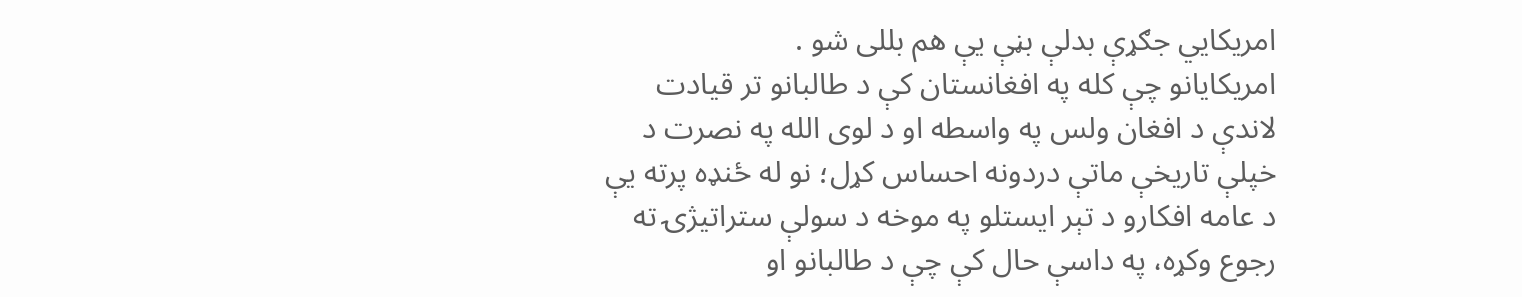امریکایي جګړې بدلې بڼې یې هم بللی شو .
امریکایانو چې کله په افغانستان کې د طالبانو تر قیادت لاندې د افغان ولس په واسطه او د لوی الله په نصرت د خپلې تاریخې ماتې دردونه احساس کړل؛ نو له ځنډه پرته یې د عامه افکارو د تېر ایستلو په موخه د سولې ستراتیژۍ ته رجوع وکړه، په داسې حال کې چې د طالبانو او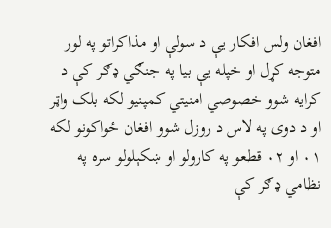افغان ولس افکار یې د سولې او مذاکراتو په لور متوجه کړل او خپله یې بیا په جنګي ډګر کې د کرایه شوو خصوصي امنیتي کمپنیو لکه بلک واټر او د دوی په لاس د روزل شوو افغان ځواکونو لکه ۰۱ او ۰۲ قطعو په کارولو او ښکېلولو سره په نظامي ډګر کې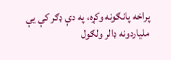پراخه پانګونه وکړه، په دې ډګر کې یې ملیاردونه ډالر ولګول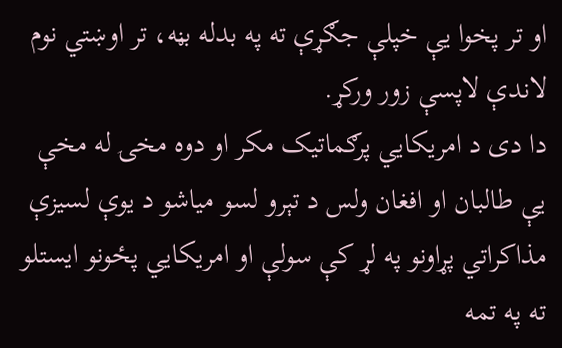او تر پخوا یې خپلې جګړې ته په بدله بڼه، تر اوښتي نوم لاندې لاپسې زور ورکړ.
دا دی د امریکایي پرګماتیک مکر او دوه مخۍ له مخې یې طالبان او افغان ولس د تېرو لسو میاشو د یوې لسیزې مذاکراتي پړاونو په لړ کې سولې او امریکایي پځونو ایستلو ته په تمه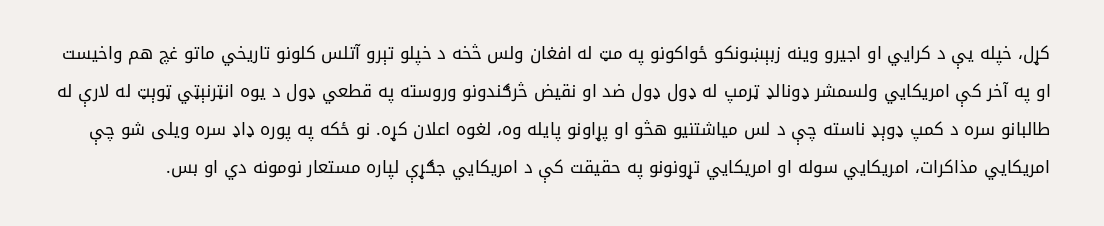کړل، خپله یې د کرایي او اجیرو وینه زبېښونکو ځواکونو په مټ له افغان ولس څخه د خپلو تېرو آتلس کلونو تاریخي ماتو غچ هم واخیست او په آخر کې امریکایي ولسمشر ډونالډ ټرمپ له ډول ډول ضد او نقیض څرګندونو وروسته په قطعي ډول د یوه انټرنېټي ټوېټ له لارې له طالبانو سره د کمپ ډوېډ ناسته چې د لس میاشتنیو هڅو او پړاونو پایله وه، لغوه اعلان کړه. نو ځکه په پوره ډاډ سره ویلی شو چې امریکايي مذاکرات، امریکایي سوله او امریکایي تړونونو په حقیقت کې د امریکایي جګړې لپاره مستعار نومونه دي او بس.